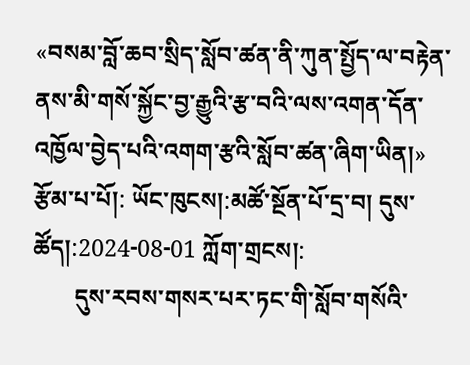«བསམ་བློ་ཆབ་སྲིད་སློབ་ཚན་ནི་ཀུན་སྤྱོད་ལ་བརྟེན་ནས་མི་གསོ་སྐྱོང་བྱ་རྒྱུའི་རྩ་བའི་ལས་འགན་དོན་འཁྱོལ་བྱེད་པའི་འགག་རྩའི་སློབ་ཚན་ཞིག་ཡིན།»
རྩོམ་པ་པོ།: ཡོང་ཁུངས།:མཚོ་སྔོན་པོ་དྲ་བ། དུས་ཚོད།:2024-08-01 ཀློག་གྲངས།:
       དུས་རབས་གསར་པར་ཏང་གི་སློབ་གསོའི་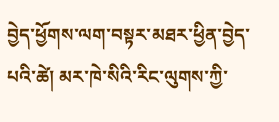བྱེད་ཕྱོགས་ལག་བསྟར་མཐར་ཕྱིན་བྱེད་པའི་ཚེ། མར་ཁེ་སིའི་རིང་ལུགས་ཀྱི་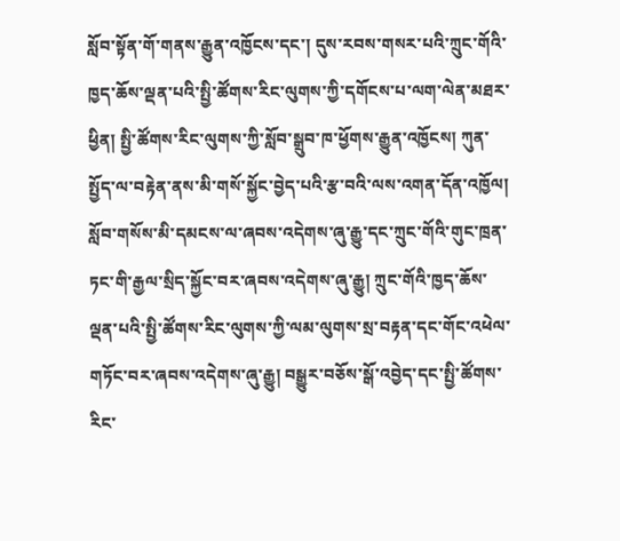སློབ་སྟོན་གོ་གནས་རྒྱུན་འཁྱོངས་དང་། དུས་རབས་གསར་པའི་ཀྲུང་གོའི་ཁྱད་ཆོས་ལྡན་པའི་སྤྱི་ཚོགས་རིང་ལུགས་ཀྱི་དགོངས་པ་ལག་ལེན་མཐར་ཕྱིན། སྤྱི་ཚོགས་རིང་ལུགས་ཀྱི་སློབ་སྒྲུབ་ཁ་ཕྱོགས་རྒྱུན་འཁྱོངས། ཀུན་སྤྱོད་ལ་བརྟེན་ནས་མི་གསོ་སྐྱོང་བྱེད་པའི་རྩ་བའི་ལས་འགན་དོན་འཁྱོལ། སློབ་གསོས་མི་དམངས་ལ་ཞབས་འདེགས་ཞུ་རྒྱུ་དང་ཀྲུང་གོའི་གུང་ཁྲན་ཏང་གི་རྒྱལ་སྲིད་སྐྱོང་བར་ཞབས་འདེགས་ཞུ་རྒྱུ། ཀྲུང་གོའི་ཁྱད་ཆོས་ལྡན་པའི་སྤྱི་ཚོགས་རིང་ལུགས་ཀྱི་ལམ་ལུགས་སྲ་བརྟན་དང་གོང་འཕེལ་གཏོང་བར་ཞབས་འདེགས་ཞུ་རྒྱུ། བསྒྱུར་བཅོས་སྒོ་འབྱེད་དང་སྤྱི་ཚོགས་རིང་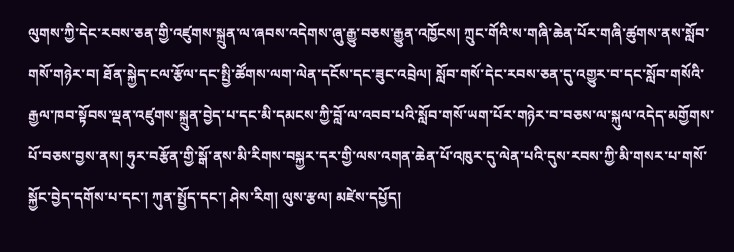ལུགས་ཀྱི་དེང་རབས་ཅན་གྱི་འཛུགས་སྐྲུན་ལ་ཞབས་འདེགས་ཞུ་རྒྱུ་བཅས་རྒྱུན་འཁྱོངས། ཀྲུང་གོའི་ས་གཞི་ཆེན་པོར་གཞི་ཚུགས་ནས་སློབ་གསོ་གཉེར་བ། ཐོན་སྐྱེད་ངལ་རྩོལ་དང་སྤྱི་ཚོགས་ལག་ལེན་དངོས་དང་ཟུང་འབྲེལ། སློབ་གསོ་དེང་རབས་ཅན་དུ་འགྱུར་བ་དང་སློབ་གསོའི་རྒྱལ་ཁབ་སྟོབས་ལྡན་འཛུགས་སྐྲུན་བྱེད་པ་དང་མི་དམངས་ཀྱི་བློ་ལ་འབབ་པའི་སློབ་གསོ་ཡག་པོར་གཉེར་བ་བཅས་ལ་སྐུལ་འདེད་མགྱོགས་པོ་བཅས་བྱས་ནས། ཧུར་བརྩོན་གྱི་སྒོ་ནས་མི་རིགས་བསྐྱར་དར་གྱི་ལས་འགན་ཆེན་པོ་འཁུར་དུ་ལེན་པའི་དུས་རབས་ཀྱི་མི་གསར་པ་གསོ་སྐྱོང་བྱེད་དགོས་པ་དང་། ཀུན་སྤྱོད་དང་། ཤེས་རིག། ལུས་རྩལ། མཛེས་དཔྱོད།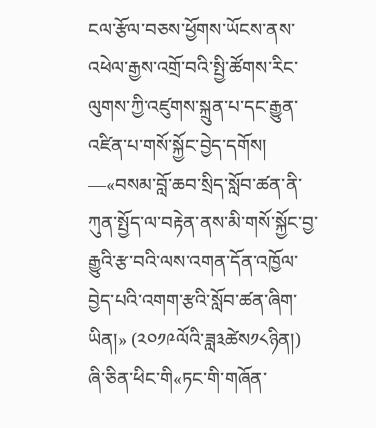ངལ་རྩོལ་བཅས་ཕྱོགས་ཡོངས་ནས་འཕེལ་རྒྱས་འགྲོ་བའི་སྤྱི་ཚོགས་རིང་ལུགས་ཀྱི་འཛུགས་སྐྲུན་པ་དང་རྒྱུན་འཛིན་པ་གསོ་སྐྱོང་བྱེད་དགོས།
—«བསམ་བློ་ཆབ་སྲིད་སློབ་ཚན་ནི་ཀུན་སྤྱོད་ལ་བརྟེན་ནས་མི་གསོ་སྐྱོང་བྱ་རྒྱུའི་རྩ་བའི་ལས་འགན་དོན་འཁྱོལ་བྱེད་པའི་འགག་རྩའི་སློབ་ཚན་ཞིག་ཡིན།» (༢༠༡༩ལོའི་ཟླ༣ཚེས༡༨ཉིན།) ཞི་ཅིན་ཕིང་གི«ཏང་གི་གཞོན་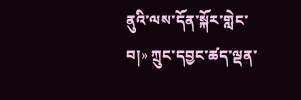ནུའི་ལས་དོན་སྐོར་གླེང་བ།» ཀྲུང་དབྱང་ཚད་ལྡན་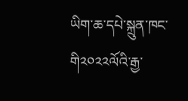ཡིག་ཆ་དཔེ་སྐྲུན་ཁང་གི༢༠༢༢ལོའི་རྒྱ་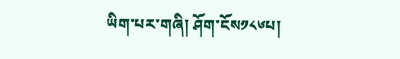ཡིག་པར་གཞི། ཤོག་ངོས༡༨༦པ།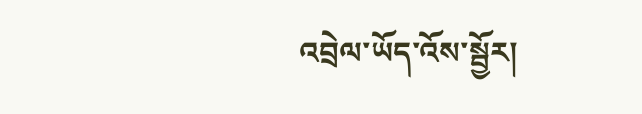འབྲེལ་ཡོད་འོས་སྦྱོར།